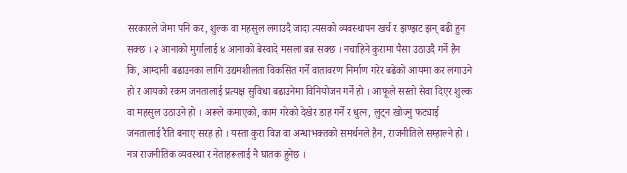सरकारले जेमा पनि कर, शुल्क वा महसुल लगाउदै जादा त्यसको व्यवस्थापन खर्च र झण्झट झन् बढी हुन सक्छ । २ आनाको मुर्गालाई ४ आनाको बेस्वादे मसला बन्न सक्छ । नचाहिने कुरामा पैसा उठाउदै गर्ने हैन कि, आम्दानी बढाउनका लागि उद्यमशीलता विकसित गर्ने वातावरण निर्माण गरेर बढेको आयमा कर लगाउने हो र आयको रकम जनतालाई प्रत्यक्ष सुविधा बढाउनेमा विनियोजन गर्ने हो । आफूले सस्तो सेवा दिएर शुल्क वा महसुल उठाउने हो । अरूले कमाएको, काम गरेको देखेर डाह गर्ने र धुत्न, लुट्न खोज्नु फट्याई जनतालाई रैति बनाए सरह हो । यस्ता कुरा विज्ञ वा अन्धाभक्तको समर्थनले हैन, राजनीतिले सम्हाल्ने हो । नत्र राजनीतिक व्यवस्था र नेताहरूलाई नै घातक हुनेछ ।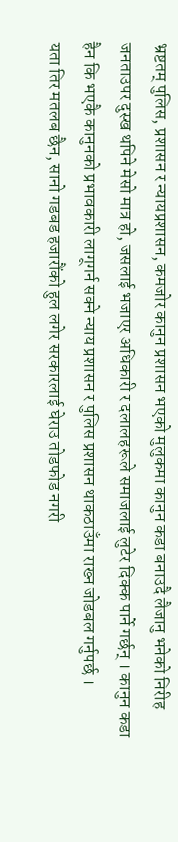भ्रष्टतम् पुलिस, प्रशासन र न्यायप्रशासन, कमजोर कानुन प्रशासन भएको मुलुकमा कानुन कडा बनाउदै लैजानु भनेको निरीह जनताउपर दुस्ख थपिने मेसो मात्र हो, जसलाई भजाएर अधिकारी र दलालहरूले समाजलाई लुटेर दिक्क पार्ने गर्छन् । कानुन कडा हैन कि भएकै कानुनको प्रभावकारी लागूगर्न सक्ने न्याय प्रशासन र पुलिस प्रशासन थाकठाउँमा राख्न जोडबल गर्नुपर्छ ।
यता तिर मतलब छैन, सानो गडबड हजारौंको हुल लगेर सरकारलाई घेराउ तोडफोड नगरी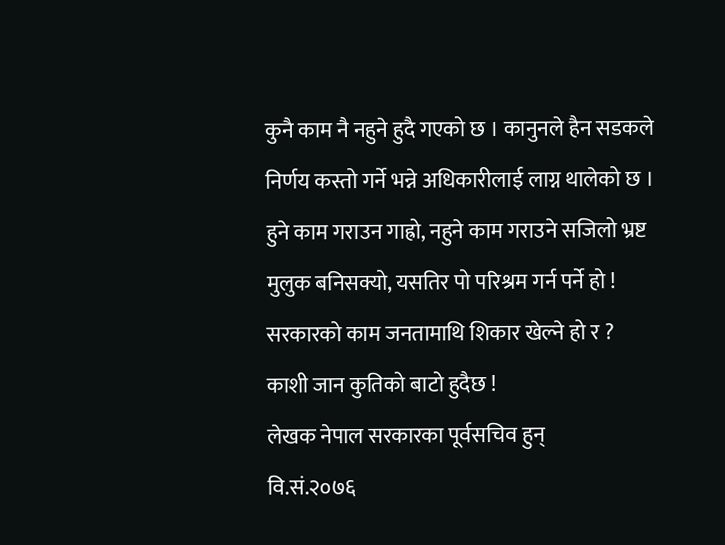कुनै काम नै नहुने हुदै गएको छ । कानुनले हैन सडकले निर्णय कस्तो गर्ने भन्ने अधिकारीलाई लाग्न थालेको छ । हुने काम गराउन गाह्रो, नहुने काम गराउने सजिलो भ्रष्ट मुलुक बनिसक्यो, यसतिर पो परिश्रम गर्न पर्ने हो ! सरकारको काम जनतामाथि शिकार खेल्ने हो र ? काशी जान कुतिको बाटो हुदैछ !
लेखक नेपाल सरकारका पूर्वसचिव हुन्
वि.सं.२०७६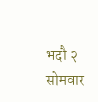भदौ २ सोमवार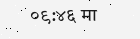०९:४६ मा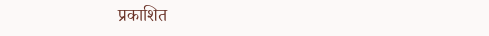प्रकाशित